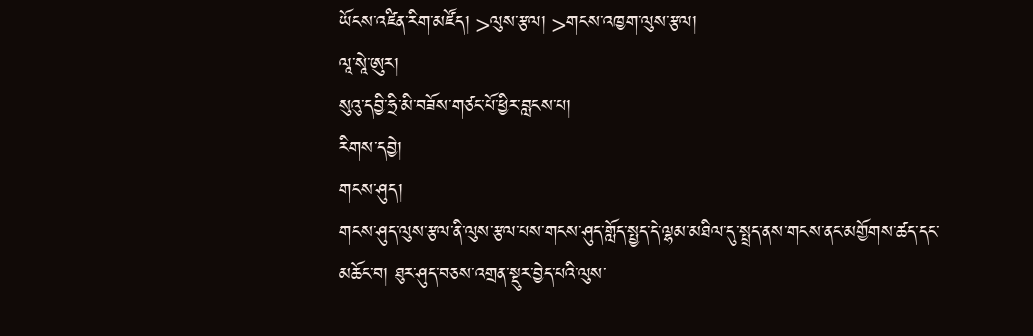ཡོངས་འཛིན་རིག་མཛོད། >ལུས་རྩལ། >གངས་འཁྱག་ལུས་རྩལ།
ལཱ་སཱེ་ཨུར།
སུའུ་དབྱི་ཧྲི་མི་བཟོས་གཙང་པོ་ཕྱིར་བླངས་པ།
རིགས་དབྱེ།
གངས་ཤུད།
གངས་ཤུད་ལུས་རྩལ་ནི་ལུས་རྩལ་པས་གངས་ཤུད་གློད་སྤྱད་དེ་ལྷམ་མཐིལ་དུ་སྤྲད་ནས་གངས་ནང་མགྱོགས་ཚད་དང་མཆོང་བ། ཐུར་ཤུད་བཅས་འགྲན་སྡུར་བྱེད་པའི་ལུས་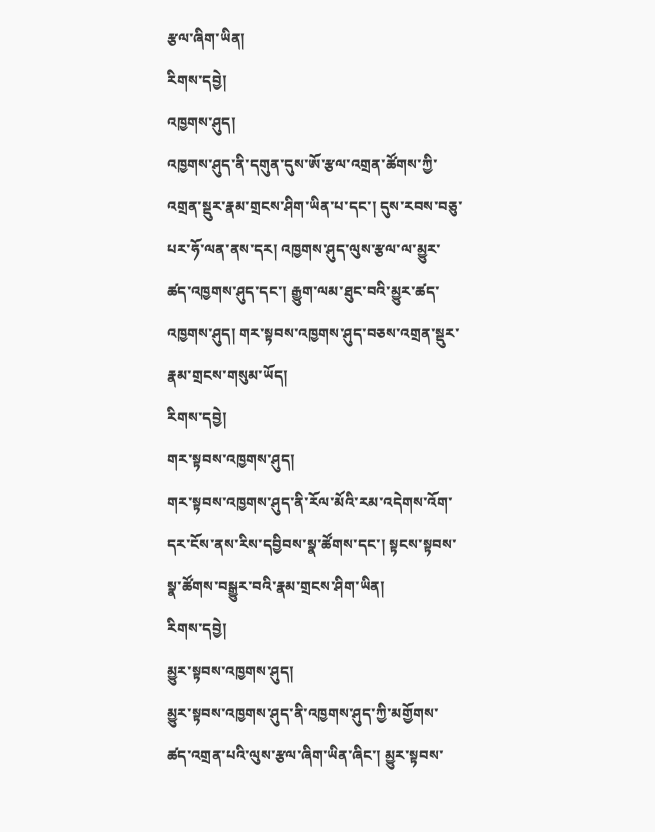རྩལ་ཞིག་ཡིན།
རིགས་དབྱེ།
འཁྱགས་ཤུད།
འཁྱགས་ཤུད་ནི་དགུན་དུས་ཨོ་རྩལ་འགྲན་ཚོགས་ཀྱི་འགྲན་སྡུར་རྣམ་གྲངས་ཤིག་ཡིན་པ་དང་། དུས་རབས་བཅུ་པར་ཧོ་ལན་ནས་དར། འཁྱགས་ཤུད་ལུས་རྩལ་ལ་མྱུར་ཚད་འཁྱགས་ཤུད་དང་། རྒྱུག་ལམ་ཐུང་བའི་མྱུར་ཚད་འཁྱགས་ཤུད། གར་སྟབས་འཁྱགས་ཤུད་བཅས་འགྲན་སྡུར་རྣམ་གྲངས་གསུམ་ཡོད།
རིགས་དབྱེ།
གར་སྟབས་འཁྱགས་ཤུད།
གར་སྟབས་འཁྱགས་ཤུད་ནི་རོལ་མོའི་རམ་འདེགས་འོག་དར་ངོས་ནས་རིས་དབྱིབས་སྣ་ཚོགས་དང་། སྟངས་སྟབས་སྣ་ཚོགས་བསྒྱུར་བའི་རྣམ་གྲངས་ཤིག་ཡིན།
རིགས་དབྱེ།
མྱུར་སྟབས་འཁྱགས་ཤུད།
མྱུར་སྟབས་འཁྱགས་ཤུད་ནི་འཁྱགས་ཤུད་ཀྱི་མགྱོགས་ཚད་འགྲན་པའི་ལུས་རྩལ་ཞིག་ཡིན་ཞིང་། མྱུར་སྟབས་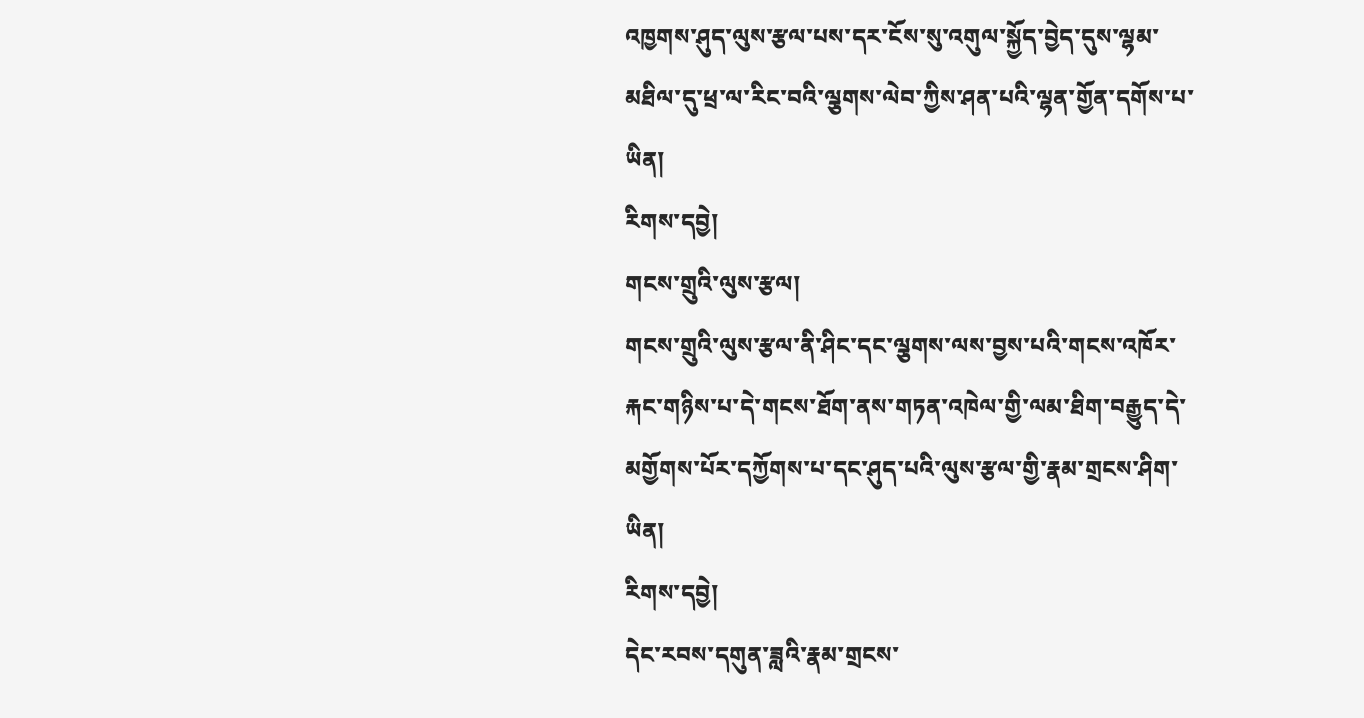འཁྱགས་ཤུད་ལུས་རྩལ་པས་དར་ངོས་སུ་འགུལ་སྐྱོད་བྱེད་དུས་ལྷམ་མཐིལ་དུ་ཕྲ་ལ་རིང་བའི་ལྕགས་ལེབ་ཀྱིས་ཤན་པའི་ལྷན་གྱོན་དགོས་པ་ཡིན།
རིགས་དབྱེ།
གངས་གྲུའི་ལུས་རྩལ།
གངས་གྲུའི་ལུས་རྩལ་ནི་ཤིང་དང་ལྕགས་ལས་བྱས་པའི་གངས་འཁོར་རྐང་གཉིས་པ་དེ་གངས་ཐོག་ནས་གཏན་འཁེལ་གྱི་ལམ་ཐིག་བརྒྱུད་དེ་མགྱོགས་པོར་དཀྱོགས་པ་དང་ཤུད་པའི་ལུས་རྩལ་གྱི་རྣམ་གྲངས་ཤིག་ཡིན།
རིགས་དབྱེ།
དེང་རབས་དགུན་ཟླའི་རྣམ་གྲངས་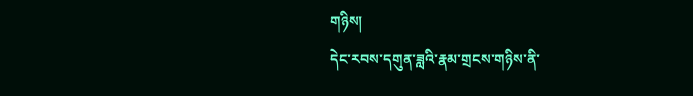གཉིས།
དེང་རབས་དགུན་ཟླའི་རྣམ་གྲངས་གཉིས་ནི་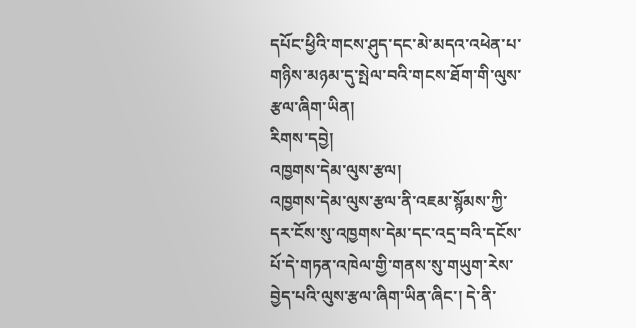དཔོང་ཕྱིའི་གངས་ཤུད་དང་མེ་མདའ་འཕེན་པ་གཉིས་མཉམ་དུ་སྤེལ་བའི་གངས་ཐོག་གི་ལུས་རྩལ་ཞིག་ཡིན།
རིགས་དབྱེ།
འཁྱགས་དེམ་ལུས་རྩལ།
འཁྱགས་དེམ་ལུས་རྩལ་ནི་འཇམ་སྙོམས་ཀྱི་དར་ངོས་སུ་འཁྱགས་དེམ་དང་འདྲ་བའི་དངོས་པོ་དེ་གཏན་འཁེལ་གྱི་གནས་སུ་གཡུག་རེས་བྱེད་པའི་ལུས་རྩལ་ཞིག་ཡིན་ཞིང་། དེ་ནི་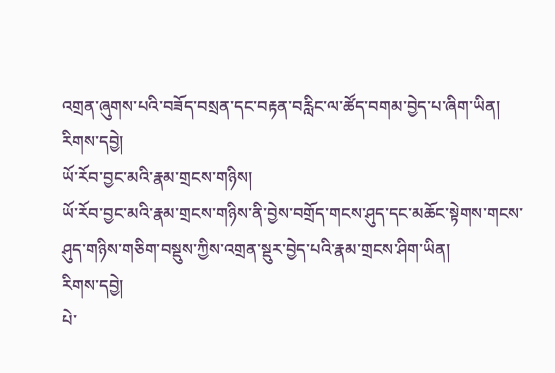འགྲན་ཞུགས་པའི་བཟོད་བསྲན་དང་བརྟན་བརླིང་ལ་ཚོད་བགམ་བྱེད་པ་ཞིག་ཡིན།
རིགས་དབྱེ།
ཡོ་རོབ་བྱང་མའི་རྣམ་གྲངས་གཉིས།
ཡོ་རོབ་བྱང་མའི་རྣམ་གྲངས་གཉིས་ནི་བྱེས་བགྲོད་གངས་ཤུད་དང་མཆོང་སྟེགས་གངས་ཤུད་གཉིས་གཅིག་བསྡུས་ཀྱིས་འགྲན་སྡུར་བྱེད་པའི་རྣམ་གྲངས་ཤིག་ཡིན།
རིགས་དབྱེ།
པེ་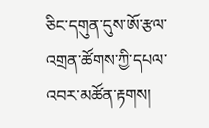ཅིང་དགུན་དུས་ཨོ་རྩལ་འགྲན་ཚོགས་ཀྱི་དཔལ་འབར་མཚོན་རྟགས།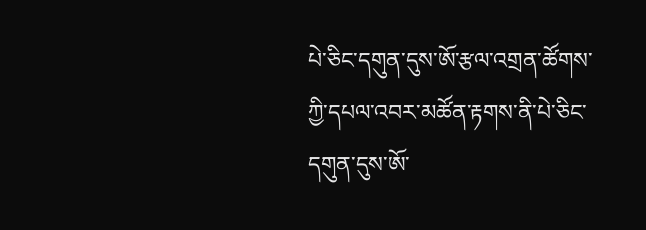པེ་ཅིང་དགུན་དུས་ཨོ་རྩལ་འགྲན་ཚོགས་ཀྱི་དཔལ་འབར་མཚོན་རྟགས་ནི་པེ་ཅིང་དགུན་དུས་ཨོ་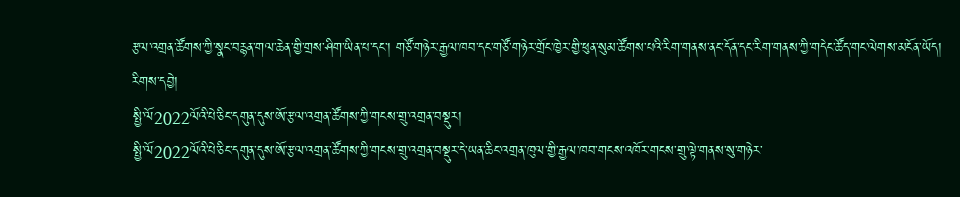རྩལ་འགྲན་ཚོགས་ཀྱི་སྣང་བརྙན་གལ་ཆེན་གྱི་གྲས་ཤིག་ཡིན་པ་དང་། གཙོ་གཉེར་རྒྱལ་ཁབ་དང་གཙོ་གཉེར་གྲོང་ཁྱེར་གྱི་ཕུན་སུམ་ཚོགས་པའི་རིག་གནས་ནང་དོན་དང་རིག་གནས་ཀྱི་གདེང་ཚོད་གང་ལེགས་མངོན་ཡོད།
རིགས་དབྱེ།
སྤྱི་ལོ2022ལོའི་པེ་ཅིང་དགུན་དུས་ཨོ་རྩལ་འགྲན་ཚོགས་ཀྱི་གངས་གྲུ་འགྲན་བསྡུར།
སྤྱི་ལོ2022ལོའི་པེ་ཅིང་དགུན་དུས་ཨོ་རྩལ་འགྲན་ཚོགས་ཀྱི་གངས་གྲུ་འགྲན་བསྡུར་དེ་ཡན་ཆིང་འགྲན་ཁུལ་གྱི་རྒྱལ་ཁབ་གངས་འཁོར་གངས་གྲུ་ལྟེ་གནས་སུ་གཉེར་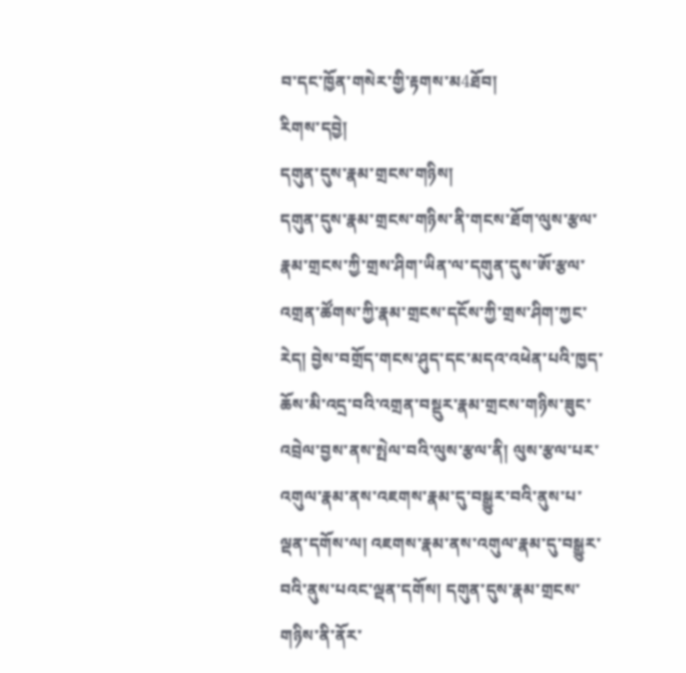བ་དང་ཁྱོན་གསེར་གྱི་རྟགས་མ4ཐོབ།
རིགས་དབྱེ།
དགུན་དུས་རྣམ་གྲངས་གཉིས།
དགུན་དུས་རྣམ་གྲངས་གཉིས་ནི་གངས་ཐོག་ལུས་རྩལ་རྣམ་གྲངས་ཀྱི་གྲས་ཤིག་ཡིན་ལ་དགུན་དུས་ཨོ་རྩལ་འགྲན་ཚོགས་ཀྱི་རྣམ་གྲངས་དངོས་ཀྱི་གྲས་ཤིག་ཀྱང་རེད། བྱེས་བགྲོད་གངས་ཤུད་དང་མདའ་འཕེན་པའི་ཁྱད་ཆོས་མི་འདྲ་བའི་འགྲན་བསྡུར་རྣམ་གྲངས་གཉིས་ཟུང་འབྲེལ་བྱས་ནས་སྤེལ་བའི་ལུས་རྩལ་ནི། ལུས་རྩལ་པར་འགུལ་རྣམ་ནས་འཇགས་རྣམ་དུ་བསྒྱུར་བའི་ནུས་པ་ལྡན་དགོས་ལ། འཇགས་རྣམ་ནས་འགུལ་རྣམ་དུ་བསྒྱུར་བའི་ནུས་པའང་ལྡན་དགོས། དགུན་དུས་རྣམ་གྲངས་གཉིས་ནི་ནོར་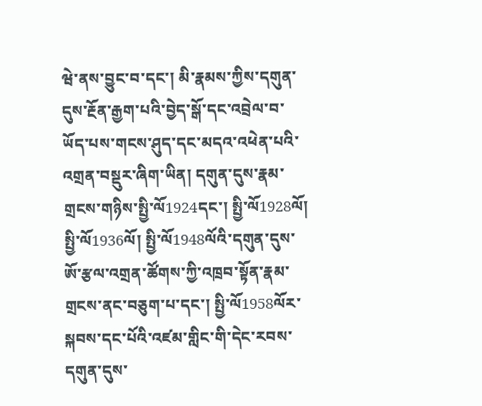ཝེ་ནས་བྱུང་བ་དང་། མི་རྣམས་ཀྱིས་དགུན་དུས་རྔོན་རྒྱག་པའི་བྱེད་སྒོ་དང་འབྲེལ་བ་ཡོད་པས་གངས་ཤུད་དང་མདའ་འཕེན་པའི་འགྲན་བསྡུར་ཞིག་ཡིན། དགུན་དུས་རྣམ་གྲངས་གཉིས་སྤྱི་ལོ1924དང་། སྤྱི་ལོ1928ལོ། སྤྱི་ལོ1936ལོ། སྤྱི་ལོ1948ལོའི་དགུན་དུས་ཨོ་རྩལ་འགྲན་ཚོགས་ཀྱི་འཁྲབ་སྟོན་རྣམ་གྲངས་ནང་བཅུག་པ་དང་། སྤྱི་ལོ1958ལོར་སྐབས་དང་པོའི་འཛམ་གླིང་གི་དེང་རབས་དགུན་དུས་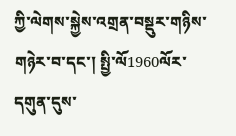ཀྱི་ལེགས་སྐྱེས་འགྲན་བསྡུར་གཉིས་གཉེར་བ་དང་། སྤྱི་ལོ1960ལོར་དགུན་དུས་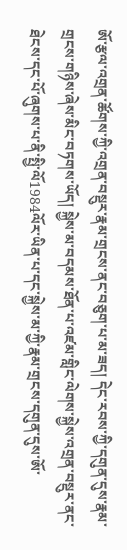ཨོ་རྩལ་འགྲན་ཚོགས་ཀྱི་འགྲན་བསྡུར་རྣམ་གྲངས་ནང་བཅུག་པ་མ་ཟད། དེང་རབས་ཀྱི་དགུན་དུས་རྣམ་གྲངས་གཉིས་ཞེས་མིང་བཏགས་ཡོད། སྐྱེས་མ་བདམས་ཐོན་པ་འཛམ་གླིང་ལེགས་སྐྱེས་འགྲན་བསྡུར་ནང་ཐེངས་དང་པོ་ཞུགས་པ་ནི་སྤྱི་ལོ1984ལོར་ཡིན་པ་དང་སྐྱེས་མ་ཀྱི་རྣམ་གྲངས་དགུན་དུས་ཨོ་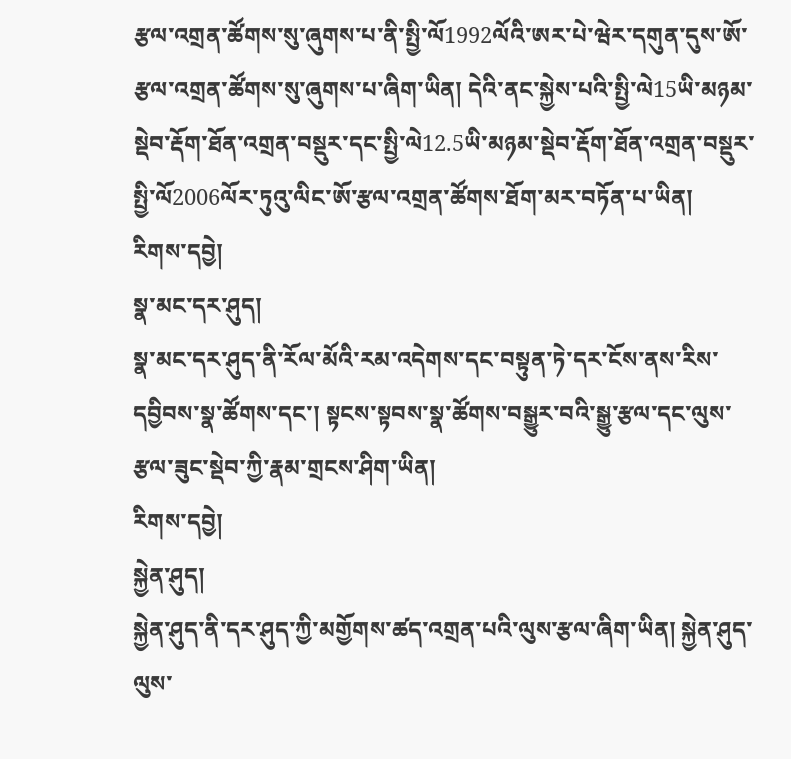རྩལ་འགྲན་ཚོགས་སུ་ཞུགས་པ་ནི་སྤྱི་ལོ1992ལོའི་ཨར་པེ་ཝེར་དགུན་དུས་ཨོ་རྩལ་འགྲན་ཚོགས་སུ་ཞུགས་པ་ཞིག་ཡིན། དེའི་ནང་སྐྱེས་པའི་སྤྱི་ལེ15ཡི་མཉམ་སྡེབ་རྡོག་ཐོན་འགྲན་བསྡུར་དང་སྤྱི་ལེ12.5ཡི་མཉམ་སྡེབ་རྡོག་ཐོན་འགྲན་བསྡུར་སྤྱི་ལོ2006ལོར་ཏུའུ་ལིང་ཨོ་རྩལ་འགྲན་ཚོགས་ཐོག་མར་བཏོན་པ་ཡིན།
རིགས་དབྱེ།
སྣ་མང་དར་ཤུད།
སྣ་མང་དར་ཤུད་ནི་རོལ་མོའི་རམ་འདེགས་དང་བསྟུན་ཏེ་དར་ངོས་ནས་རིས་དབྱིབས་སྣ་ཚོགས་དང་། སྟངས་སྟབས་སྣ་ཚོགས་བསྒྱུར་བའི་སྒྱུ་རྩལ་དང་ལུས་རྩལ་ཟུང་སྡེབ་ཀྱི་རྣམ་གྲངས་ཤིག་ཡིན།
རིགས་དབྱེ།
སྐྱེན་ཤུད།
སྐྱེན་ཤུད་ནི་དར་ཤུད་ཀྱི་མགྱོགས་ཚད་འགྲན་པའི་ལུས་རྩལ་ཞིག་ཡིན། སྐྱེན་ཤུད་ལུས་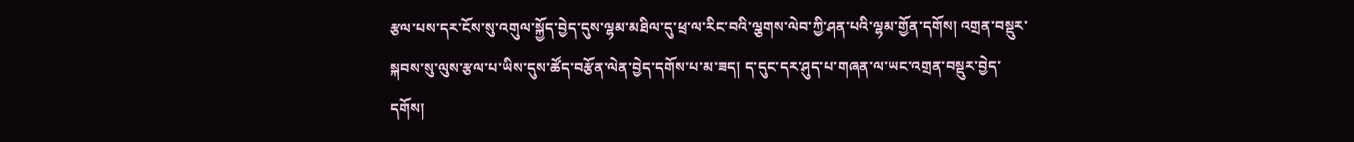རྩལ་པས་དར་ངོས་སུ་འགུལ་སྐྱོད་བྱེད་དུས་ལྷམ་མཐིལ་དུ་ཕྲ་ལ་རིང་བའི་ལྕགས་ལེབ་ཀྱི་ཤན་པའི་ལྷམ་གྱོན་དགོས། འགྲན་བསྡུར་སྐབས་སུ་ལུས་རྩལ་པ་ཡིས་དུས་ཚོད་བརྩོན་ལེན་བྱེད་དགོས་པ་མ་ཟད། ད་དུང་དར་ཤུད་པ་གཞན་ལ་ཡང་འགྲན་བསྡུར་བྱེད་དགོས།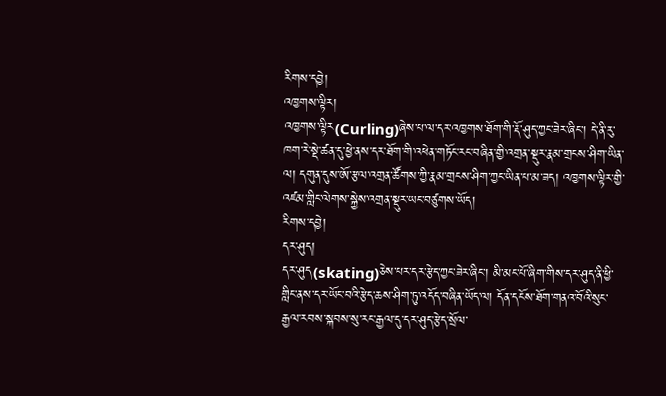རིགས་དབྱེ།
འཁྱགས་ལྟིར།
འཁྱགས་ལྟིར(Curling)ཞེས་པ་ལ་དར་འཁྱགས་ཐོག་གི་རྡོ་ཤུད་ཀྱང་ཟེར་ཞིང་། དེ་ནི་རུ་ཁག་རེ་སྡེ་ཚན་དུ་ཕྱེ་ནས་དར་ཐོག་གི་འཕེན་གཏོང་རང་བཞིན་གྱི་འགྲན་སྡུར་རྣམ་གྲངས་ཤིག་ཡིན་ལ། དགུན་དུས་ཨོ་རྩལ་འགྲན་ཚོགས་ཀྱི་རྣམ་གྲངས་ཤིག་ཀྱང་ཡིན་པ་མ་ཟད། འཁྱགས་ལྟིར་གྱི་འཛམ་གླིང་ལེགས་སྐྱེས་འགྲན་སྡུར་ཡང་བཙུགས་ཡོད།
རིགས་དབྱེ།
དར་ཤུད།
དར་ཤུད(skating)ཅེས་པར་དར་རྩེད་ཀྱང་ཟེར་ཞིང་། མི་མང་པོ་ཞིག་གིས་དར་ཤུད་ནི་ཕྱི་གླིང་ནས་དར་ཡོང་བའི་རྩེད་ཆས་ཤིག་ཏུ་འདོད་བཞིན་ཡོད་ལ། དོན་དངོས་ཐོག་གནའ་བོའི་སུང་རྒྱལ་རབས་སྐབས་སུ་རང་རྒྱལ་དུ་དར་ཤུད་རྩེད་སྲོལ་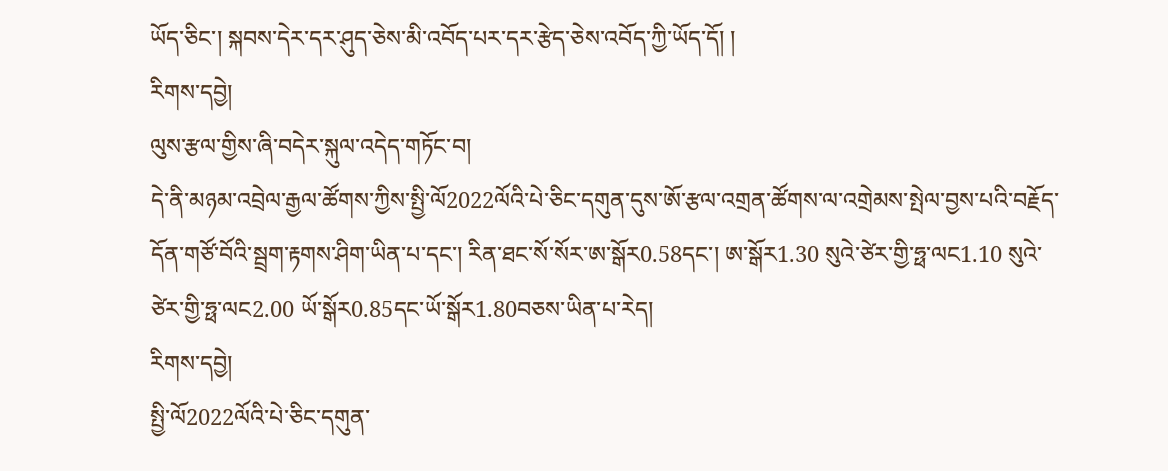ཡོད་ཅིང་། སྐབས་དེར་དར་ཤུད་ཅེས་མི་འབོད་པར་དར་རྩེད་ཅེས་འབོད་ཀྱི་ཡོད་དོ། །
རིགས་དབྱེ།
ལུས་རྩལ་གྱིས་ཞི་བདེར་སྐུལ་འདེད་གཏོང་བ།
དེ་ནི་མཉམ་འབྲེལ་རྒྱལ་ཚོགས་ཀྱིས་སྤྱི་ལོ2022ལོའི་པེ་ཅིང་དགུན་དུས་ཨོ་རྩལ་འགྲན་ཚོགས་ལ་འགྲེམས་སྤེལ་བྱས་པའི་བརྗོད་དོན་གཙོ་བོའི་སྦྲག་རྟགས་ཤིག་ཡིན་པ་དང་། རིན་ཐང་སོ་སོར་ཨ་སྒོར0.58དང་། ཨ་སྒོར1.30 སུའེ་ཙེར་གྱི་ཧྥ་ལང1.10 སུའེ་ཙེར་གྱི་ཧྥ་ལང2.00 ཡོ་སྒོར0.85དང་ཡོ་སྒོར1.80བཅས་ཡིན་པ་རེད།
རིགས་དབྱེ།
སྤྱི་ལོ2022ལོའི་པེ་ཅིང་དགུན་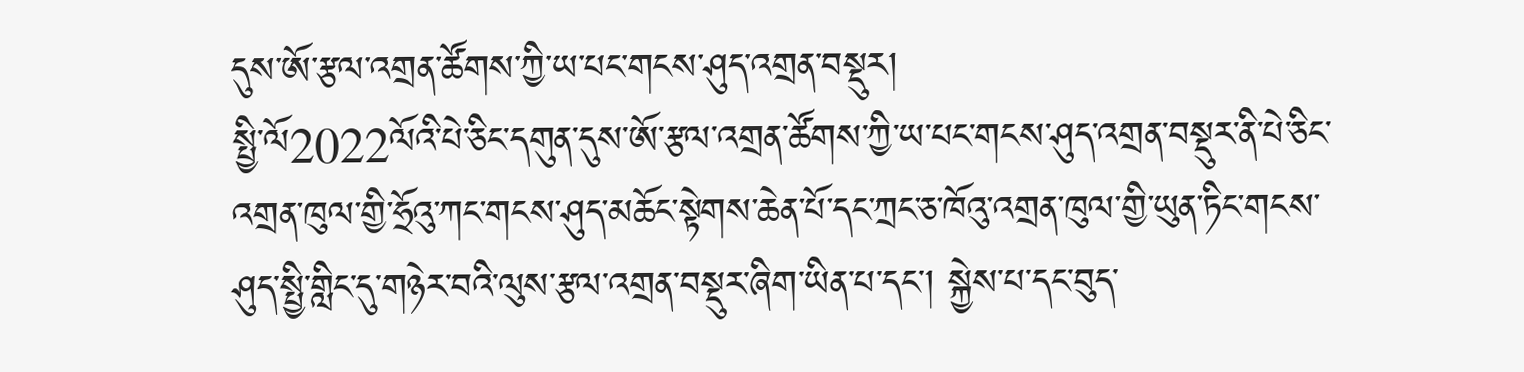དུས་ཨོ་རྩལ་འགྲན་ཚོགས་ཀྱི་ཡ་པང་གངས་ཤུད་འགྲན་བསྡུར།
སྤྱི་ལོ2022ལོའི་པེ་ཅིང་དགུན་དུས་ཨོ་རྩལ་འགྲན་ཚོགས་ཀྱི་ཡ་པང་གངས་ཤུད་འགྲན་བསྡུར་ནི་པེ་ཅིང་འགྲན་ཁུལ་གྱི་ཧྲོའུ་ཀང་གངས་ཤུད་མཆོང་སྟེགས་ཆེན་པོ་དང་ཀྲང་ཅ་ཁོའུ་འགྲན་ཁུལ་གྱི་ཡུན་ཏིང་གངས་ཤུད་སྤྱི་གླིང་དུ་གཉེར་བའི་ལུས་རྩལ་འགྲན་བསྡུར་ཞིག་ཡིན་པ་དང་། སྐྱེས་པ་དང་བུད་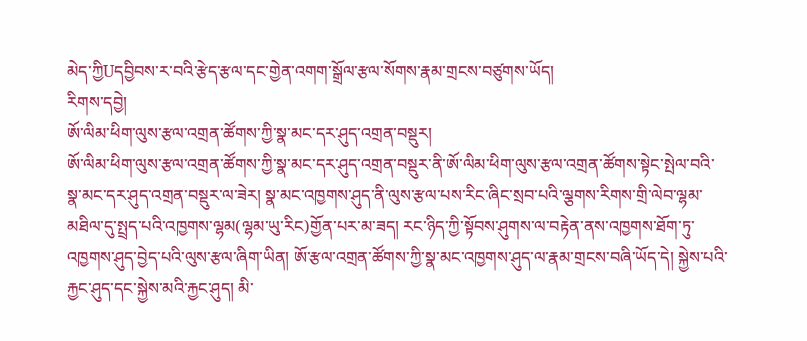མེད་ཀྱིUདབྱིབས་ར་བའི་རྩེད་རྩལ་དང་གྱེན་འགག་སྒྲོལ་རྩལ་སོགས་རྣམ་གྲངས་བཙུགས་ཡོད།
རིགས་དབྱེ།
ཨོ་ལིམ་ཕིག་ལུས་རྩལ་འགྲན་ཚོགས་ཀྱི་སྣ་མང་དར་ཤུད་འགྲན་བསྡུར།
ཨོ་ལིམ་ཕིག་ལུས་རྩལ་འགྲན་ཚོགས་ཀྱི་སྣ་མང་དར་ཤུད་འགྲན་བསྡུར་ནི་ཨོ་ལིམ་ཕིག་ལུས་རྩལ་འགྲན་ཚོགས་སྟེང་སྤེལ་བའི་སྣ་མང་དར་ཤུད་འགྲན་བསྡུར་ལ་ཟེར། སྣ་མང་འཁྱགས་ཤུད་ནི་ལུས་རྩལ་པས་རིང་ཞིང་སྲབ་པའི་ལྕགས་རིགས་གྲི་ལེབ་ལྷམ་མཐིལ་དུ་སྤྲད་པའི་འཁྱགས་ལྷམ(ལྷམ་ཡུ་རིང)གྱོན་པར་མ་ཟད། རང་ཉིད་ཀྱི་སྟོབས་ཤུགས་ལ་བརྟེན་ནས་འཁྱགས་ཐོག་ཏུ་འཁྱགས་ཤུད་བྱེད་པའི་ལུས་རྩལ་ཞིག་ཡིན། ཨོ་རྩལ་འགྲན་ཚོགས་ཀྱི་སྣ་མང་འཁྱགས་ཤུད་ལ་རྣམ་གྲངས་བཞི་ཡོད་དེ། སྐྱེས་པའི་རྐྱང་ཤུད་དང་སྐྱེས་མའི་རྐྱང་ཤུད། མི་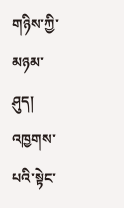གཉིས་ཀྱི་མཉམ་ཤུད། འཁྱགས་པའི་སྟེང་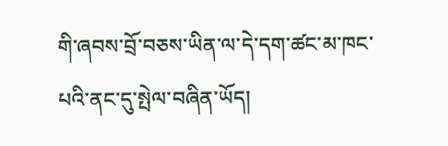གི་ཞབས་བྲོ་བཅས་ཡིན་ལ་དེ་དག་ཚང་མ་ཁང་པའི་ནང་དུ་སྤེལ་བཞིན་ཡོད།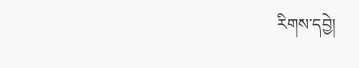རིགས་དབྱེ།